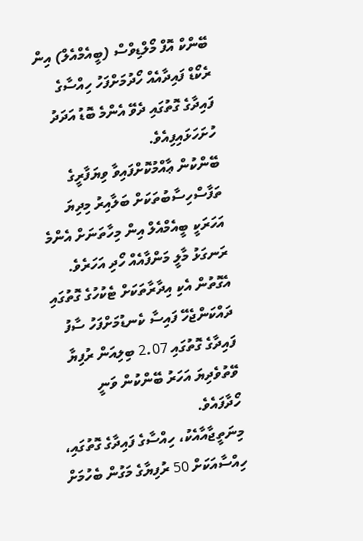ބޭންކް އޮފް މޯލްޑިވްސް (ބީއެމްއެލް) އިން ރެކޯޑް ފައިދާއެއް ހޯދުމަށްފަހު ހިއްސާގެ ފައިދާގެ ގޮތުގައި ދެވޭ އެންމެ ބޮޑު އަދަދު ހުށަހަޅައިފިއެވެ.
ބޭންކުން ޢާއްމުކޮށްފައިވާ ވިޔަފާރީގެ ތަފާސްހިސާބުތަކަށް ބަލާއިރު މިދިޔަ އަހަރަކީ ބީއެމްއެލް އިން މިހާތަނަށް އެންމެ ރަނގަޅު މާލީ މަންފާއެއް ހޯދި އަހަރެވެ. އެގޮތުން އެކި އިދާރާތަކަށް ޓެކުހުގެ ގޮތުގައި ދައްކަންޖެހޭ ފައިސާ ކެނޑުމަށްފަހު ސާފު ފައިދާގެ ގޮތުގައި 2.07 ބިލިއަން ރުފިޔާ ވޭތުވެދިޔަ އަހަރު ބޭންކުން ވަނީ ހޯދާފައެވެ.
މިނަތީޖާއާއެކު، ހިއްސާގެ ފައިދާގެ ގޮތުގައި، ހިއްސާއަކަށް 50 ރުފިޔާގެ މަގުން ބެހުމަށް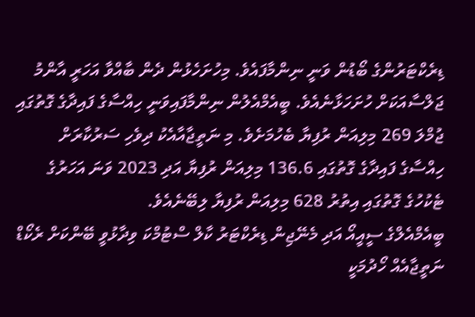ޑިރެކްޓަރުންގެ ބޯޑުން ވަނީ ނިންމާފައެވެ. މިހުށަހެޅުން ދެން ބާއްވާ އަހަރީ އާންމު ޖަލްސާއަކަށް ހުށަހަޅާނެއެވެ. ބީއެމްއެލުން ނިންމާފައިވަނީ ހިއްސާގެ ފައިދާގެ ގޮތުގައި ޖުމްލަ 269 މިލިއަން ރުފިޔާ ބެހުމަށެވެ. މި ނަތީޖާއާއެކު ދިވެހި ސަރުކާރަށް ހިއްސާގެ ފައިދާގެ ގޮތުގައި 136.6 މިލިއަން ރުފިޔާ އަދި 2023 ވަނަ އަހަރުގެ ޓެކުހުގެ ގޮތުގައި އިތުރު 628 މިލިއަން ރުފިޔާ ލިބޭނެއެވެ.
ބީއެމްއެލްގެ ސީއީއޯ އަދި މެނޭޖިން ޑިރެކްޓަރު ކާލް ސްޓުމްކަ ވިދާޅުވީ ބޭންކަށް ރެކޯޑް ނަތީޖާއެއް ހޯދުމަކީ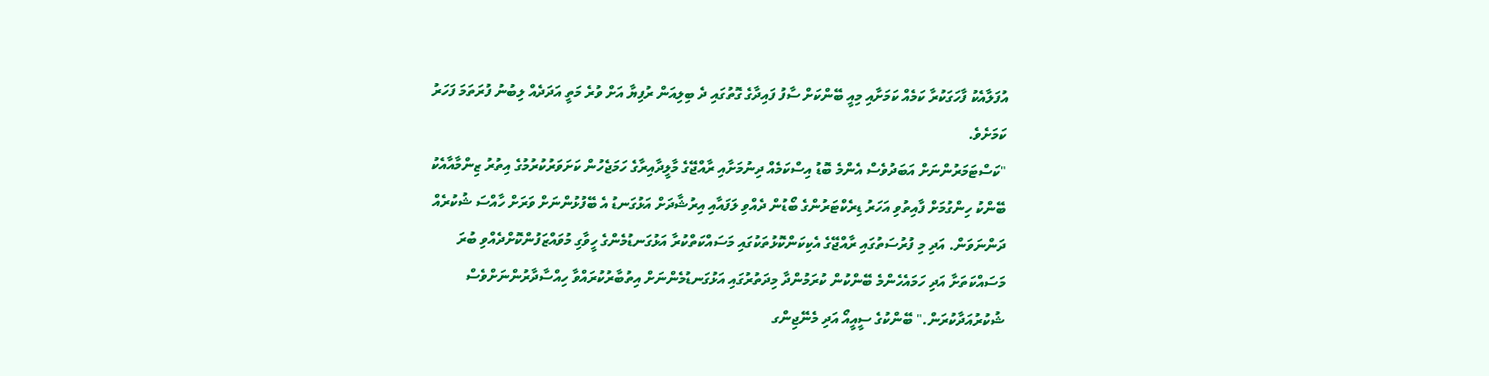އުފަލާއެކު ފާހަގަކުރާ ކަމެއް ކަމަށާއި މިއީ ބޭންކަށް ސާފު ފައިދާގެ ގޮތުގައި ދެ ބިލިއަން ރުފިޔާ އަށް ވުރެ މަތީ އަދަދެއް ލިބުނު ފުރަތަމަ ފަހަރު ކަމަށެވެ.
"ކަސްޓަމަރުންނަށް އަބަދުވެސް އެންމެ ބޮޑު އިސްކަމެއް ދިނުމަށާއި ރާއްޖޭގެ މާލީދާއިރާގެ ހަމަޖެހުން ކަށަވަރުކުރުމުގެ އިތުރު ޒިންމާއާއެކު ބޭންކު ހިންގުމަށް ފާއިތުވި އަހަރު ޑިރެކްޓަރުންގެ ބޯޑުން ދެއްވި ލަފައާއި އިރުޝާދަށް އަޅުގަނޑު އެ ބޭފުޅުންނަށް ވަރަށް ހާއްސަ ޝުކުރެއް ދަންނަވަން. އަދި މި ފުރުސަތުގައި ރާއްޖޭގެ އެކިކަންކޮޅުތަކުގައި މަސައްކަތްކުރާ އަޅުގަނޑުމެންގެ ހީވާގި މުވައްޒަފުންކޮށްދެއްވި ބުރަ މަސައްކަތަށާ އަދި ހަމައެހެންމެ ބޭންކުން ކުރަމުންދާ މިދަތުރުގައި އަޅުގަނޑުމެންނަށް އިތުބާރުކުރައްވާ ހިއްސާދާރުންނަށްވެސް ޝުކުރުއަދާކުރަން." ބޭންކުގެ ސީއީއޯ އަދި މެނޭޖިންގ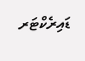ޑައިރެކްޓަރ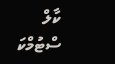ކާލް ސްޓުމްކަ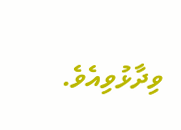ވިދާޅުވިއެވެ.